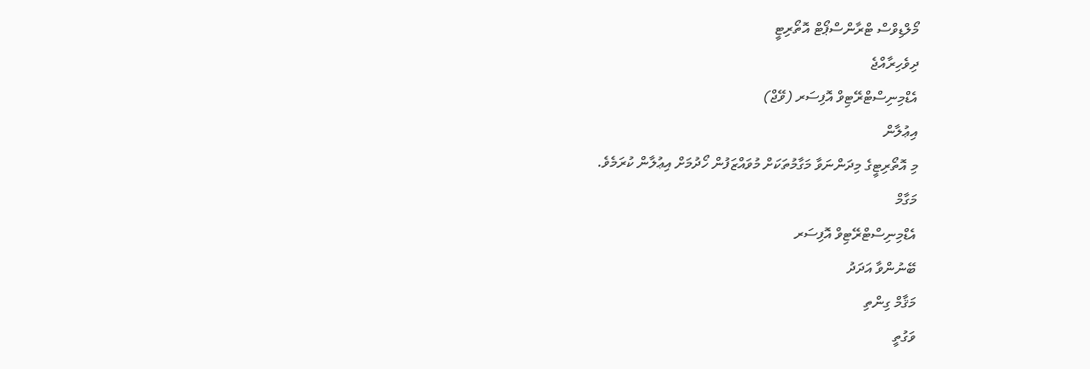މޯލްޑިވްސް ޓްރާންސްޕޯޓް އޮތޯރިޓީ
ދިވެހިރާއްޖެ
އެޑްމިނިސްޓްރޭޓިވް އޮފިސަރ (ވޭޖް)
އިޢުލާން
މި އޮތޯރިޓީގެ މިދަންނަވާ މަގާމުތަކަށް މުވައްޒަފުން ހޯދުމަށް އިޢުލާން ކުރަމެވެ.
މަގާމް
އެޑްމިނިސްޓްރޭޓިވް އޮފިސަރ
ބޭނުންވާ އަދަދު
މަޤާމް ގިންތި
ވަގުތީ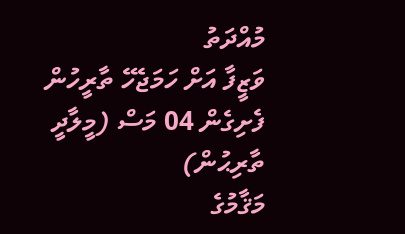މުއްދަތު
ވަޒީފާ އަށް ހަމަޖެހޭ ތާރީހުން ފެށިގެން 04 މަސް (މީލާދީ ތާރިޙުން)
މަޤާމުގެ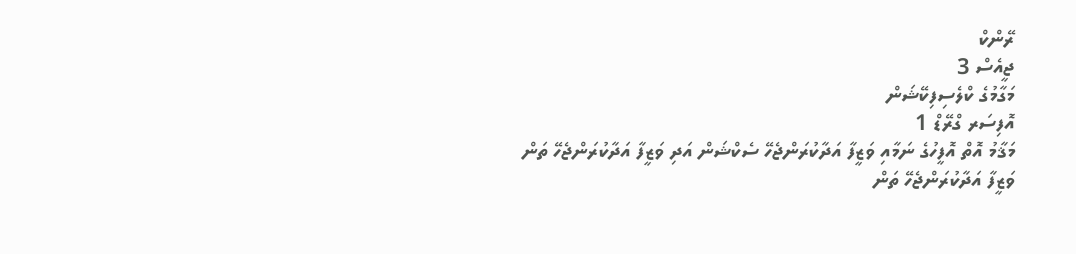ރޭންކް
ޖީއެސް 3
މަގާމުގެ ކްލެސިފިކޭޝަން
އޮފިސަރ ގްރޭޑް 1
މަޤާމު އޮތް އޮފީހުގެ ނަމާއި ވަޒީފާ އަދާކުރަންޖެހޭ ސެކްޝަން އަދި ވަޒީފާ އަދާކުރަންޖެހޭ ތަން
ވަޒީފާ އަދާކުރަންޖެހޭ ތަން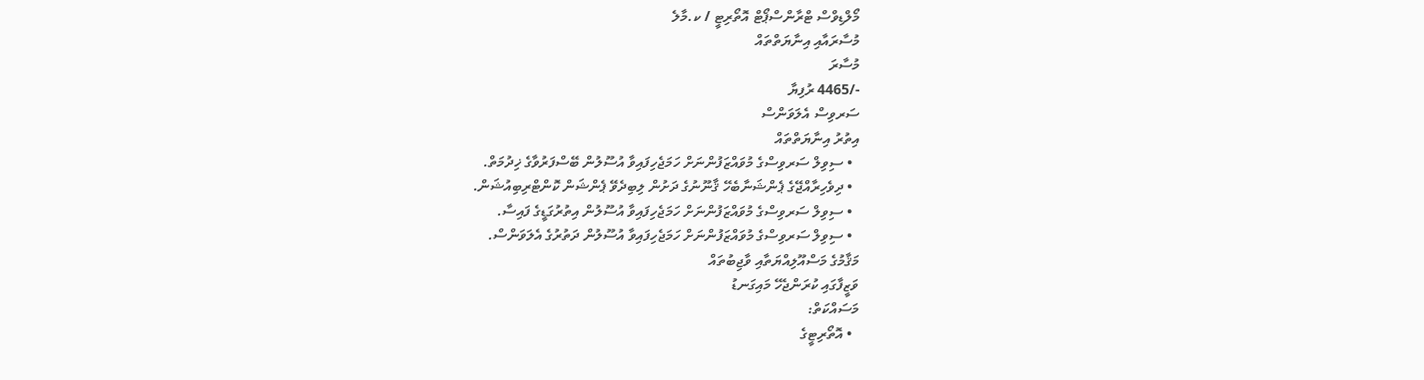މޯލްޑިވްސް ޓްރާންސްޕޯޓް އޮތޯރިޓީ / ކ.މާލެ
މުސާރައާއި އިނާޔަތްތައް
މުސާރަ
-/4465 ރުފިޔާ
ސަރވިސް އެލަވަންސް
އިތުރު އިނާޔަތްތައް
  • ސިވިލް ސަރވިސްގެ މުވައްޒަފުންނަށް ހަމަޖެހިފައިވާ އުސޫލުން ބޭސްފަރުވާގެ ޚިދުމަތް.
  • ދިވެހިރާއްޖޭގެ ޕެންޝަނާބެހޭ ޤާނޫނުގެ ދަށުން ލިބިދެވޭ ޕެންޝަން ކޮންޓްރިބިއުޝަން.
  • ސިވިލް ސަރވިސްގެ މުވައްޒަފުންނަށް ހަމަޖެހިފައިވާ އުސޫލުން އިތުރުގަޑީގެ ފައިސާ.
  • ސިވިލް ސަރވިސްގެ މުވައްޒަފުންނަށް ހަމަޖެހިފައިވާ އުސޫލުން ދަތުރުގެ އެލަވަންސް.
މަޤާމުގެ މަސްއޫލިއްޔަތާއި ވާޖިބުތައް
ވަޒީފާގައި ކުރަންޖެހޭ މައިގަނޑު
މަސައްކަތް:
  • އޮތޯރިޓީގެ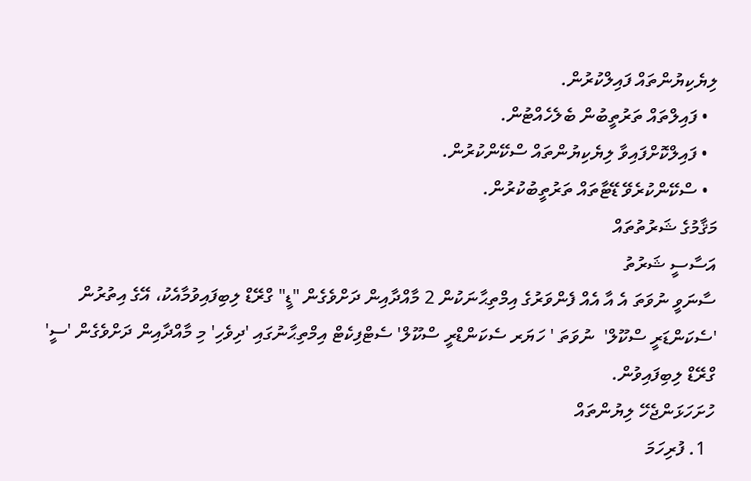ލިޔެކިޔުންތައް ފައިލްކުރުން.
  • ފައިލްތައް ތަރުތީބުން ބެލެހެއްޓުން.
  • ފައިލްކޮށްފައިވާ ލިޔެކިޔުންތައް ސްކޭންކުރުން.
  • ސްކޭންކުރެވޭ ޑޭޓާތައް ތަރުތީބުކުރުން.
މަޤާމުގެ ޝަރުތުތައް
އަސާސީ ޝަރުތު
ސާނަވީ ނުވަތަ އެ އާ އެއް ފެންވަރުގެ އިމްތިޙާނަކުން 2 މާއްދާއިން ދަށްވެގެން "ޑީ" ގްރޭޑް ލިބިފައިވުމާއެކު، އޭގެ އިތުރުން 'ސެކަންޑަރީ ސްކޫލް'  ނުވަތަ ' ހަޔަރ ސެކަންޑްރީ ސްކޫލް' ސެޓްފިކެޓް އިމްތިޙާނުގައި 'ދިވެހި' މި މާއްދާއިން ދަށްވެގެން 'ސީ' ގްރޭޑް ލިބިފައިވުން.
ހުށަހަޅަންޖެހޭ ލިޔުންތައް
  1. ފުރިހަމަ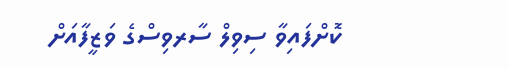ކޮށްފައިވާ ސިވިލް ސާރވިސްގެ ވަޒީފާއަށް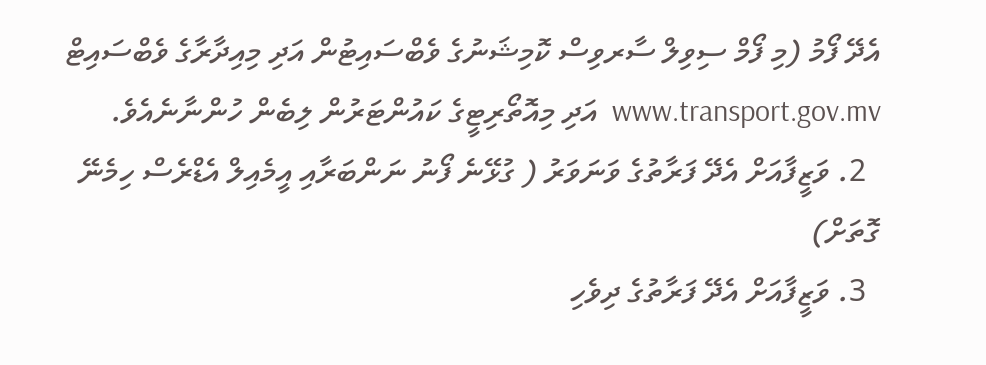އެދޭ ފޯމު (މި ފޯމް ސިވިލް ސާރވިސް ކޮމިޝަނުގެ ވެބްސައިޓުން އަދި މިއިދާރާގެ ވެބްސައިޓް www.transport.gov.mv  އަދި މިއޮތޯރިޓީގެ ކައުންޓަރުން ލިބެން ހުންނާނެއެވެ.
  2. ވަޒީފާއަށް އެދޭ ފަރާތުގެ ވަނަވަރު ( ގުޅޭނެ ފޯނު ނަންބަރާއި އީމެއިލް އެޑްރެސް ހިމެނޭ ގޮތަށް)
  3. ވަޒީފާއަށް އެދޭ ފަރާތުގެ ދިވެހި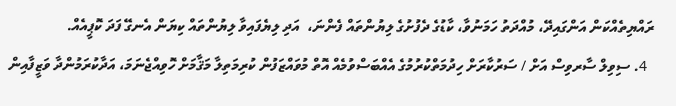ރައްޔިތެއްކަން އަންގައިދޭ، މުއްދަތު ހަމަނުވާ، ކާޑުގެ ދެފުށުގެ ލިޔުންތައް ފެންނަ،  އަދި ލިޔެފައިވާ ލިޔުންތައް ކިޔަން އެނގޭ ފަދަ ކޮޕީއެއް.
  4. ސިވިލް ސާރވިސް އަށް / ސަރުކާރަށް ހިދުމަތްކުރުމުގެ އެއްބަސްވުމެއް އޮތް މުވައްޒަފުން ކުރިމަތިލާ މަޤާމަށް ހޮވިއްޖެނަމަ، އަދާކުރަމުންދާ ވަޒީފާއިން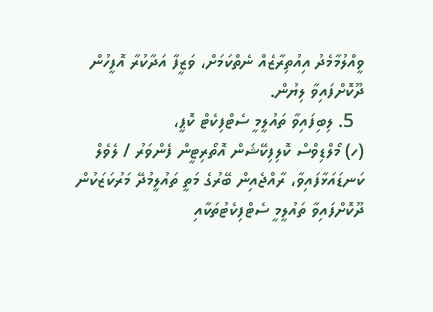ވީއްލުމާމެދު އިއުތިރާޒެއް ނެތްކަމަށް، ވަޒީފާ އަދާކުރާ އޮފީހުން ދޫކޮށްފައިވާ ލިޔުން.
  5. ލިބިފައިވާ ތައުލީމީ ސެޓްފިކެޓް ކޮޕީ،
(ހ) މޯލްޑިވްސް ކޮލިފިކޭޝަން އޮތޯރިޓީން ފެންވަރު / ލެވެލް ކަނޑައަޅާފައިވާ، ރާއްޖެއިން ބޭރުގެ މަތީ ތައުލީމުދޭ މަރުކަޒަކުން ދޫކޮށްފައިވާ ތައުލީމީ ސެޓްފިކެޓުތަކާއި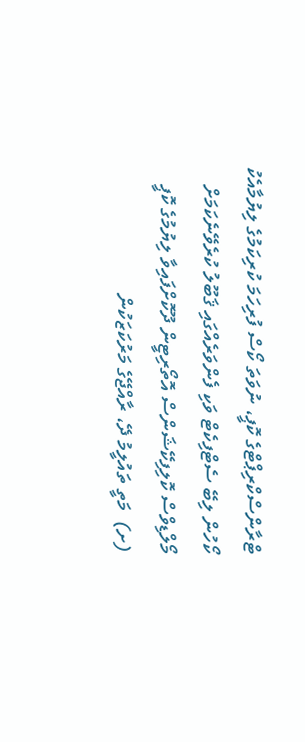ޓްރާންސްކްރިޕްޓްގެ ކޮޕީ، ނުވަތަ ކޯސް ފުރިހަމަ ކުރިކަމުގެ ލިޔުމާއެކު ކޯހުން ލިބޭ ސެޓްފިކެޓް ވަކި ފެންވަރެއްގައި ޤަބޫލު ކުރެވޭނެކަމަށް މޯލްޑިވްސް ކޮލިފިކޭޝަންސް އޮތޯރިޓީން ދޫކޮށްފައިވާ ލިޔުމުގެ ކޮޕީ
(ށ)  މަތީ ތައުލީމު ދޭ، ރާއްޖޭގެ މަރުކަޒަކުން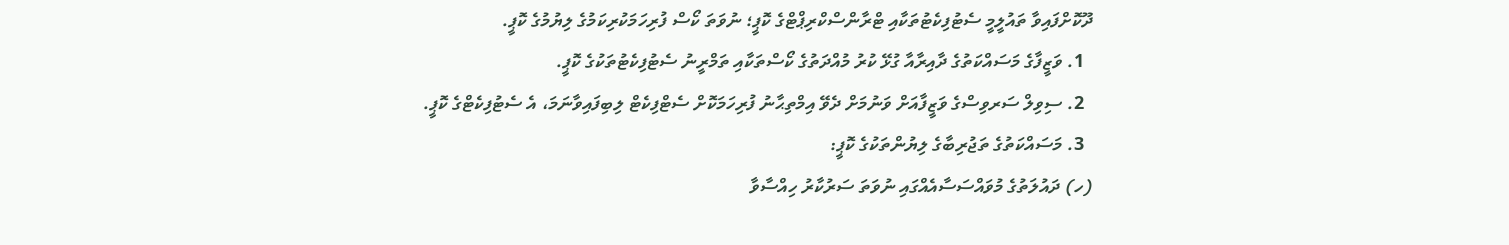ދޫކޮށްފައިވާ ތައުލީމީ ސެޓުފިކެޓުތަކާއި ޓްރާންސްކްރިޕްޓްގެ ކޮޕީ؛ ނުވަތަ ކޯސް ފުރިހަމަކުރިކަމުގެ ލިޔުމުގެ ކޮޕީ.
  1. ވަޒީފާގެ މަސައްކަތުގެ ދާއިރާއާ ގުޅޭ ކުރު މުއްދަތުގެ ކޯސްތަކާއި ތަމްރީނު ސެޓުފިކެޓުތަކުގެ ކޮޕީ.
  2. ސިވިލް ސަރވިސްގެ ވަޒީފާއަށް ވަނުމަށް ދެވޭ އިމްތިޙާނު ފުރިހަމަކޮށް ސެޓްފިކެޓް ލިބިފައިވާނަމަ، އެ ސެޓުފިކެޓްގެ ކޮޕީ.
  3. މަސައްކަތުގެ ތަޖުރިބާގެ ލިޔުންތަކުގެ ކޮޕީ:
(ހ) ދައުލަތުގެ މުވައްސަސާއެއްގައި ނުވަތަ ސަރުކާރު ހިއްސާވާ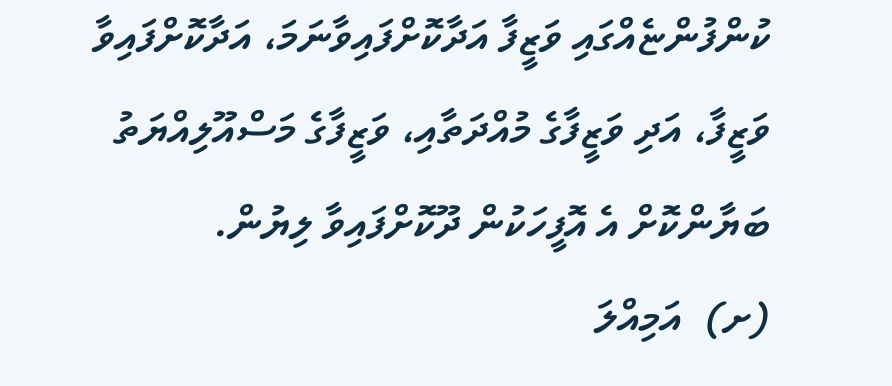ކުންފުންޏެއްގައި ވަޒީފާ އަދާކޮށްފައިވާނަމަ، އަދާކޮށްފައިވާ ވަޒީފާ، އަދި ވަޒީފާގެ މުއްދަތާއި، ވަޒީފާގެ މަސްއޫލިއްޔަތު ބަޔާންކޮށް އެ އޮފީހަކުން ދޫކޮށްފައިވާ ލިޔުން.
(ށ)  އަމިއްލަ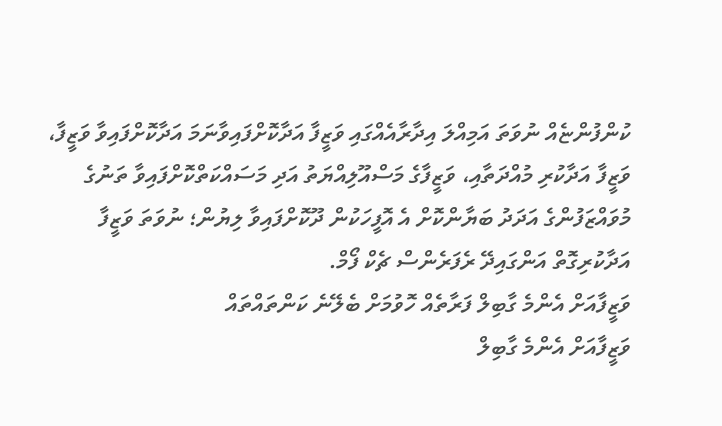ކުންފުންޏެއް ނުވަތަ އަމިއްލަ އިދާރާއެއްގައި ވަޒީފާ އަދާކޮށްފައިވާނަމަ އަދާކޮށްފައިވާ ވަޒީފާ، ވަޒީފާ އަދާކުރި މުއްދަތާއި، ވަޒީފާގެ މަސްއޫލިއްޔަތު އަދި މަސައްކަތްކޮށްފައިވާ ތަނުގެ މުވައްޒަފުންގެ އަދަދު ބަޔާންކޮށް އެ އޮފީހަކުން ދޫކޮށްފައިވާ ލިޔުން؛ ނުވަތަ ވަޒީފާ އަދާކުރިގޮތް އަންގައިދޭ ރެފަރެންސް ޗެކް ފޯމް.
ވަޒީފާއަށް އެންމެ ގާބިލް ފަރާތެއް ހޮވުމަށް ބެލޭނެ ކަންތައްތައް
ވަޒީފާއަށް އެންމެ ގާބިލް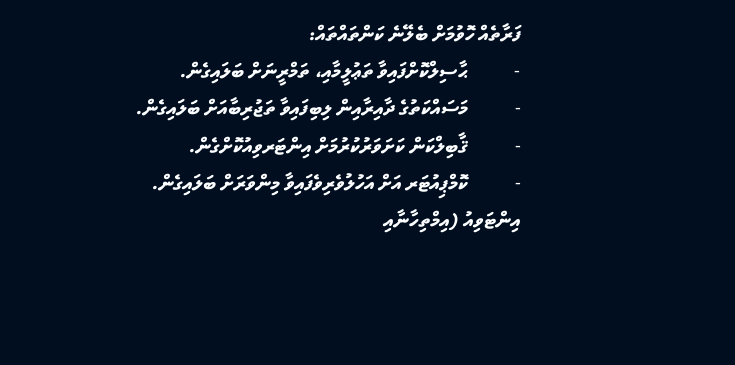ފަރާތެއް ހޮވުމަށް ބެލޭނެ ކަންތައްތައް:
-          ޙާސިލްކޮށްފައިވާ ތަޢުލީމާއި، ތަމްރީނަށް ބަލައިގެން.
-          މަސައްކަތުގެ ދާއިރާއިން ލިބިފައިވާ ތަޖުރިބާއަށް ބަލައިގެން.
-          ޤާބިލްކަން ކަށަވަރުކުރުމަށް އިންޓަރވިއުކޮށްގެން.
-          ކޮމްޕިއުޓަރ އަށް އަހުލުވެރިވެފައިވާ މިންވަރަށް ބަލައިގެން.
އިންޓަވިއު (އިމްތިހާނާއި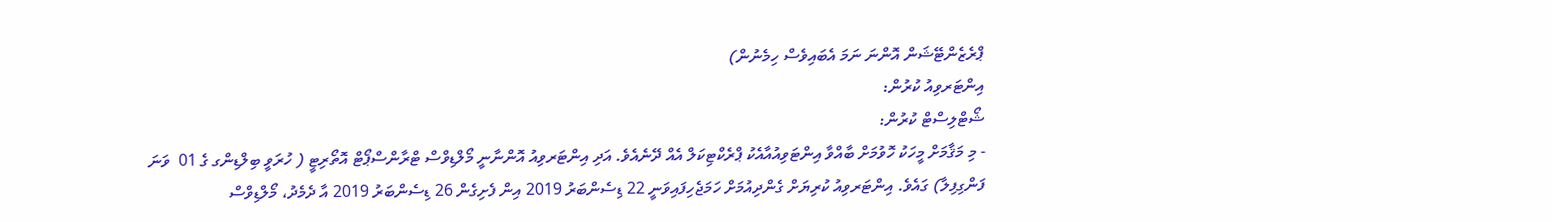ޕްރެޒެންޓޭޝަން އޮންނަ ނަމަ އެބައިވެސް ހިމެނުން)
އިންޓަރވިއު ކުރުން:
ޝޯޓްލިސްޓް ކުރުން:
- މި މަޤާމަށް މީހަކު ހޮވުމަށް ބާއްވާ އިންޓަވިއުއާއެކު ޕްރެކްޓިކަލް އެއް ދޭނެއެވެ. އަދި އިންޓަރވިއު އޮންނާނީ މޯލްޑިވްސް ޓްރާންސްޕޯޓް އޮތޯރިޓީ ( ހުރަވީ ބިލްޑިންގ ގެ 01  ވަނަ ފަންގިފިލާ) ގައެވެ. އިންޓަރވިއު ކުރިޔަށް ގެންދިއުމަށް ހަމަޖެހިފައިވަނީ 22 ޑިސެންބަރު 2019 އިން ފެށިގެން 26 ޑިސެންބަރު 2019 އާ ދެމެދު، މޯލްޑިވްސް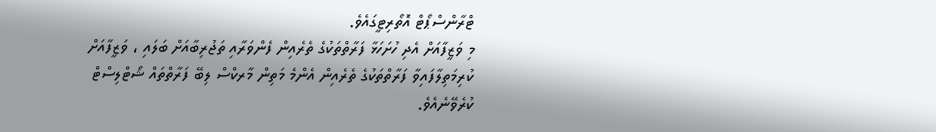ޓްރާންސްޕޯޓް އޮތޯރިޓީގައެވެ.
މި ވަޒީފާއަށް އެދި ހުށަހަޅާ ފަރާތްތަކުގެ ތެރެއިން ފެންވަރާއި ތަޖުރިބާއަށް ބަލައި ، ވަޒީފާއަށް ކުރިމަތިލާފައިވާ ފަރާތްތަކުގެ ތެރެއިން އެންމެ މަތިން މާރކްސް ލިބޭ ފަރާތްތައް ޝޯޓްލިސްޓް ކުރެވޭނެއެވެ.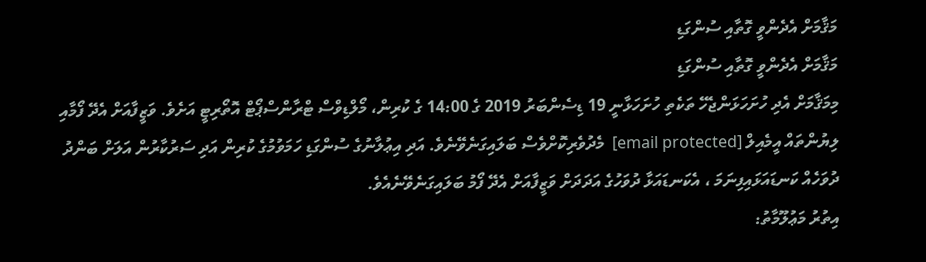މަޤާމަށް އެދެންވީ ގޮތާއި ސުންގަޑި
މަޤާމަށް އެދެންވީ ގޮތާއި ސުންގަޑި
މިމަޤާމަށް އެދި ހުށަހަޅަންޖެހޭ ތަކެތި ހުށަހަޅާނީ 19 ޑިސެންބަރު 2019 ގެ 14:00 ގެ ކުރިން، މޯލްޑިވްސް ޓްރާންސްޕޯޓް އޮތޯރިޓީ އަށެވެ. ވަޒީފާއަށް އެދޭ ފޯމާއި ލިޔުންތައް އީމެއިލް [email protected]  މެދުވެރިކޮށްވެސް ބަލައިގަނެވޭނެވެ. އަދި އިޢުލާނުގެ ސުންގަޑި ހަމަވުމުގެ ކުރިން އަދި ސަރުކާރުން އަލަށް ބަންދު ދުވަހެއް ކަނޑައަޅައިފިނަމަ ، އެކަނޑައަޅާ ދުވަހުގެ އަދަދަށް ވަޒީފާއަށް އެދޭ ފޯމު ބަލައިގަނެވޭނެއެވެ.
އިތުރު މަޢުލޫމާތު: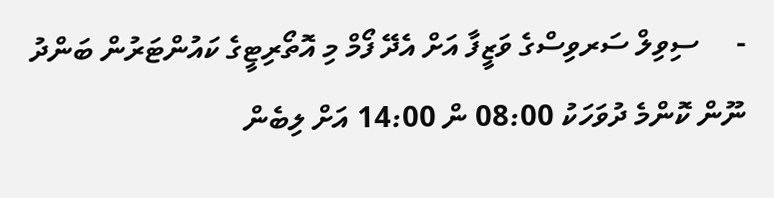-     ސިވިލް ސަރވިސްގެ ވަޒީފާ އަށް އެދޭ ފޯމް މި އޮތޯރިޓީގެ ކައުންޓަރުން ބަންދު ނޫން ކޮންމެ ދުވަހަކު 08:00 ން 14:00 އަށް ލިބެން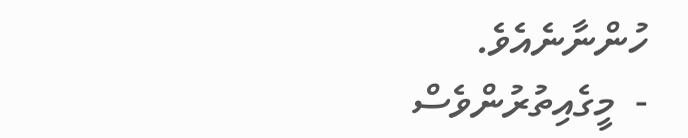ހުންނާނެއެވެ.
-  މީގެއިތުރުންވެސް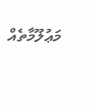މަޢުލޫމާތެއް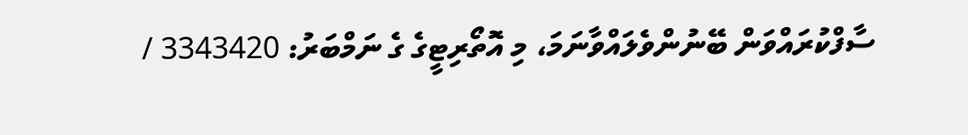ސާފްކުރައްވަން ބޭނުންވެލައްވާނަމަ، މި އޮތޯރިޓީގެ ގެ ނަމްބަރު: 3343420 /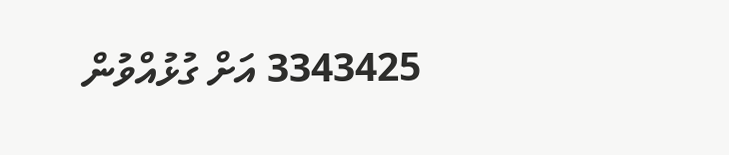3343425 އަށް ގުޅުއްވުން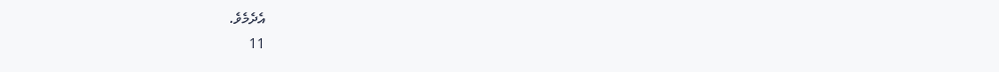އެދެމެވެ.
11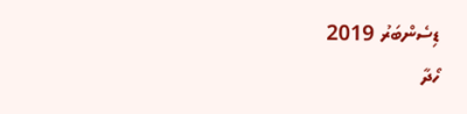ޑިސެންބަރު 2019
ހޯދާ